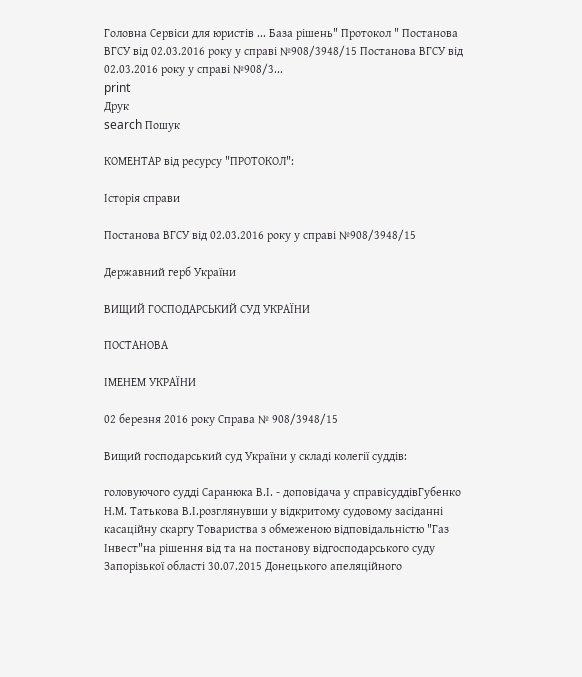Головна Сервіси для юристів ... База рішень" Протокол " Постанова ВГСУ від 02.03.2016 року у справі №908/3948/15 Постанова ВГСУ від 02.03.2016 року у справі №908/3...
print
Друк
search Пошук

КОМЕНТАР від ресурсу "ПРОТОКОЛ":

Історія справи

Постанова ВГСУ від 02.03.2016 року у справі №908/3948/15

Державний герб України

ВИЩИЙ ГОСПОДАРСЬКИЙ СУД УКРАЇНИ

ПОСТАНОВА

ІМЕНЕМ УКРАЇНИ

02 березня 2016 року Справа № 908/3948/15

Вищий господарський суд України у складі колегії суддів:

головуючого судді Саранюка В.І. - доповідача у справісуддівГубенко Н.М. Татькова В.І.розглянувши у відкритому судовому засіданні касаційну скаргу Товариства з обмеженою відповідальністю "Газ Інвест"на рішення від та на постанову відгосподарського суду Запорізької області 30.07.2015 Донецького апеляційного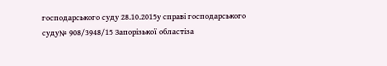господарського суду 28.10.2015у справі господарського суду№ 908/3948/15 Запорізької областіза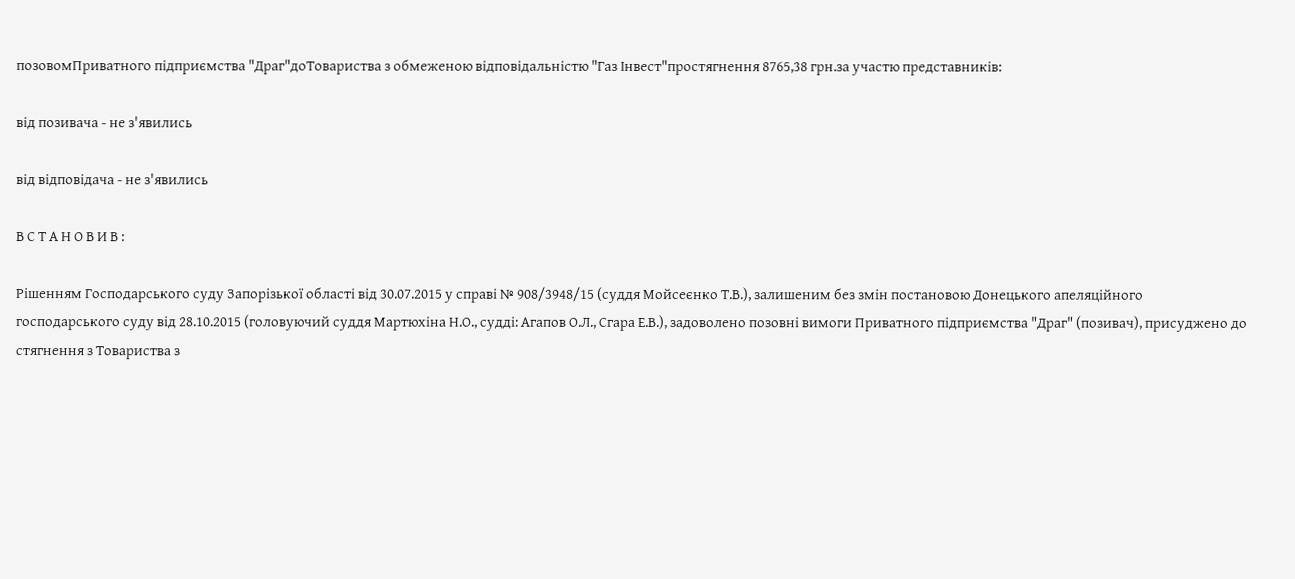позовомПриватного підприємства "Драг"доТовариства з обмеженою відповідальністю "Газ Інвест"простягнення 8765,38 грн.за участю представників:

від позивача - не з'явились

від відповідача - не з'явились

В С Т А Н О В И В :

Рішенням Господарського суду Запорізької області від 30.07.2015 у справі № 908/3948/15 (суддя Мойсеєнко Т.В.), залишеним без змін постановою Донецького апеляційного господарського суду від 28.10.2015 (головуючий суддя Мартюхіна Н.О., судді: Агапов О.Л., Сгара Е.В.), задоволено позовні вимоги Приватного підприємства "Драг" (позивач), присуджено до стягнення з Товариства з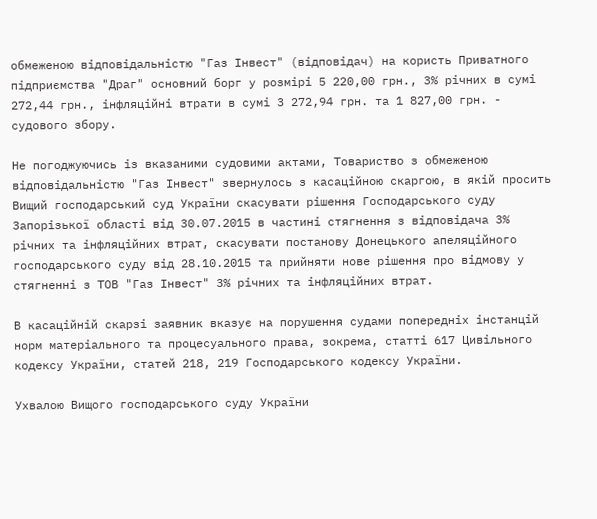обмеженою відповідальністю "Газ Інвест" (відповідач) на користь Приватного підприємства "Драг" основний борг у розмірі 5 220,00 грн., 3% річних в сумі 272,44 грн., інфляційні втрати в сумі 3 272,94 грн. та 1 827,00 грн. - судового збору.

Не погоджуючись із вказаними судовими актами, Товариство з обмеженою відповідальністю "Газ Інвест" звернулось з касаційною скаргою, в якій просить Вищий господарський суд України скасувати рішення Господарського суду Запорізької області від 30.07.2015 в частині стягнення з відповідача 3% річних та інфляційних втрат, скасувати постанову Донецького апеляційного господарського суду від 28.10.2015 та прийняти нове рішення про відмову у стягненні з ТОВ "Газ Інвест" 3% річних та інфляційних втрат.

В касаційній скарзі заявник вказує на порушення судами попередніх інстанцій норм матеріального та процесуального права, зокрема, статті 617 Цивільного кодексу України, статей 218, 219 Господарського кодексу України.

Ухвалою Вищого господарського суду України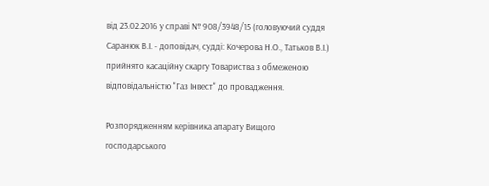від 23.02.2016 у справі № 908/3948/15 (головуючий суддя Саранюк В.І. - доповідач, судді: Кочерова Н.О., Татьков В.І.) прийнято касаційну скаргу Товариства з обмеженою відповідальністю "Газ Інвест" до провадження.

Розпорядженням керівника апарату Вищого господарського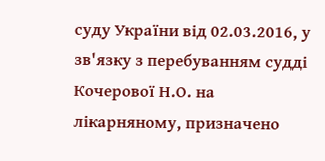суду України від 02.03.2016, у зв'язку з перебуванням судді Кочерової Н.О. на лікарняному, призначено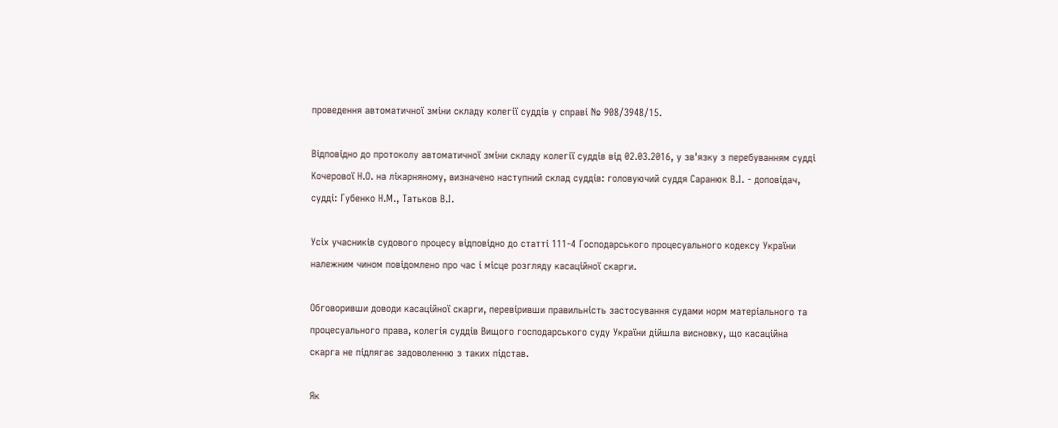проведення автоматичної зміни складу колегії суддів у справі № 908/3948/15.

Відповідно до протоколу автоматичної зміни складу колегії суддів від 02.03.2016, у зв'язку з перебуванням судді Кочерової Н.О. на лікарняному, визначено наступний склад суддів: головуючий суддя Саранюк В.І. - доповідач, судді: Губенко Н.М., Татьков В.І.

Усіх учасників судового процесу відповідно до статті 111-4 Господарського процесуального кодексу України належним чином повідомлено про час і місце розгляду касаційної скарги.

Обговоривши доводи касаційної скарги, перевіривши правильність застосування судами норм матеріального та процесуального права, колегія суддів Вищого господарського суду України дійшла висновку, що касаційна скарга не підлягає задоволенню з таких підстав.

Як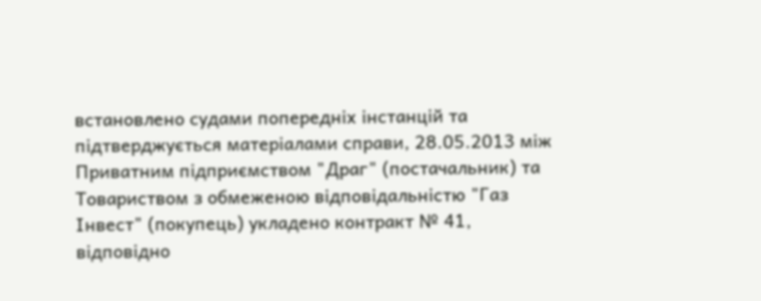встановлено судами попередніх інстанцій та підтверджується матеріалами справи, 28.05.2013 між Приватним підприємством "Драг" (постачальник) та Товариством з обмеженою відповідальністю "Газ Інвест" (покупець) укладено контракт № 41, відповідно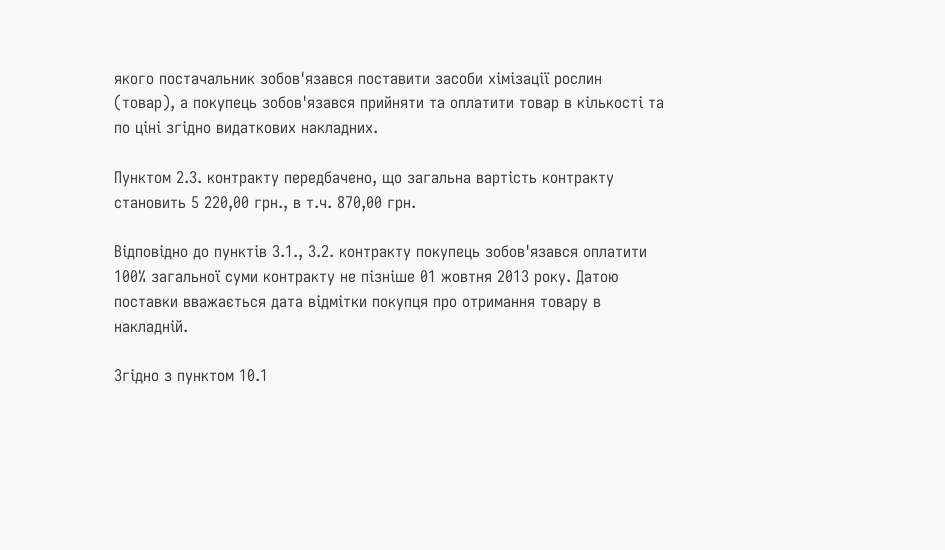якого постачальник зобов'язався поставити засоби хімізації рослин (товар), а покупець зобов'язався прийняти та оплатити товар в кількості та по ціні згідно видаткових накладних.

Пунктом 2.3. контракту передбачено, що загальна вартість контракту становить 5 220,00 грн., в т.ч. 870,00 грн.

Відповідно до пунктів 3.1., 3.2. контракту покупець зобов'язався оплатити 100% загальної суми контракту не пізніше 01 жовтня 2013 року. Датою поставки вважається дата відмітки покупця про отримання товару в накладній.

Згідно з пунктом 10.1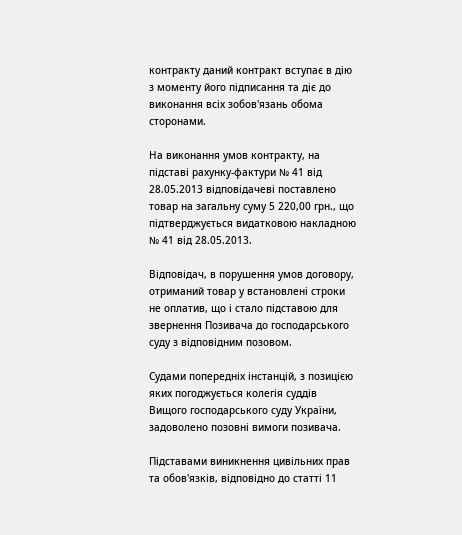контракту даний контракт вступає в дію з моменту його підписання та діє до виконання всіх зобов'язань обома сторонами.

На виконання умов контракту, на підставі рахунку-фактури № 41 від 28.05.2013 відповідачеві поставлено товар на загальну суму 5 220,00 грн., що підтверджується видатковою накладною № 41 від 28.05.2013.

Відповідач, в порушення умов договору, отриманий товар у встановлені строки не оплатив, що і стало підставою для звернення Позивача до господарського суду з відповідним позовом.

Судами попередніх інстанцій, з позицією яких погоджується колегія суддів Вищого господарського суду України, задоволено позовні вимоги позивача.

Підставами виникнення цивільних прав та обов'язків, відповідно до статті 11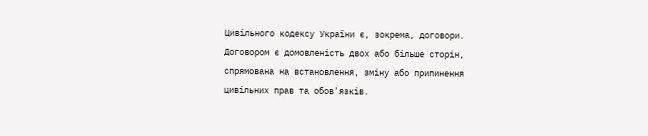Цивільного кодексу України є, зокрема, договори. Договором є домовленість двох або більше сторін, спрямована на встановлення, зміну або припинення цивільних прав та обов'язків.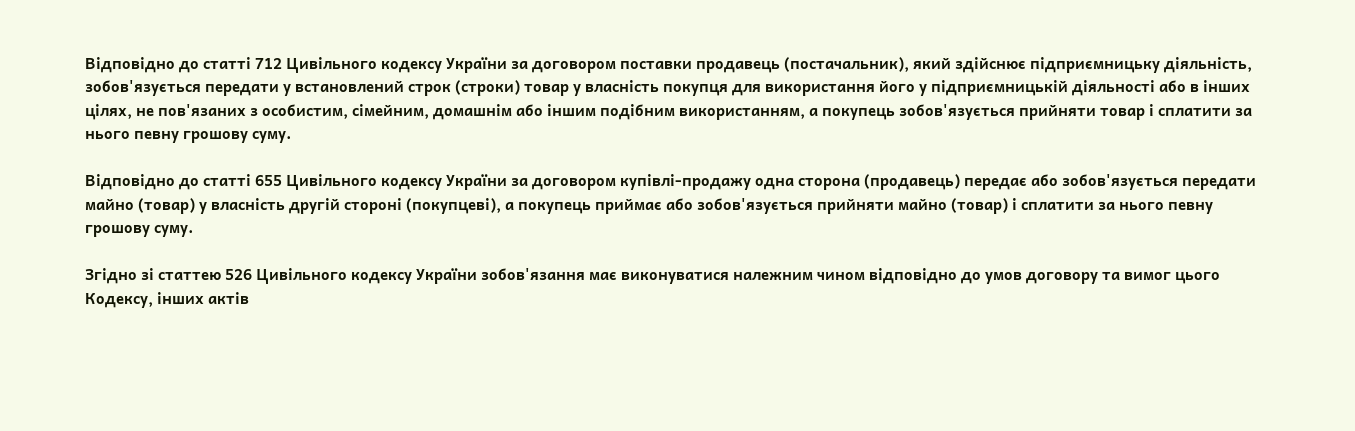Відповідно до статті 712 Цивільного кодексу України за договором поставки продавець (постачальник), який здійснює підприємницьку діяльність, зобов'язується передати у встановлений строк (строки) товар у власність покупця для використання його у підприємницькій діяльності або в інших цілях, не пов'язаних з особистим, сімейним, домашнім або іншим подібним використанням, а покупець зобов'язується прийняти товар і сплатити за нього певну грошову суму.

Відповідно до статті 655 Цивільного кодексу України за договором купівлі-продажу одна сторона (продавець) передає або зобов'язується передати майно (товар) у власність другій стороні (покупцеві), а покупець приймає або зобов'язується прийняти майно (товар) і сплатити за нього певну грошову суму.

Згідно зі статтею 526 Цивільного кодексу України зобов'язання має виконуватися належним чином відповідно до умов договору та вимог цього Кодексу, інших актів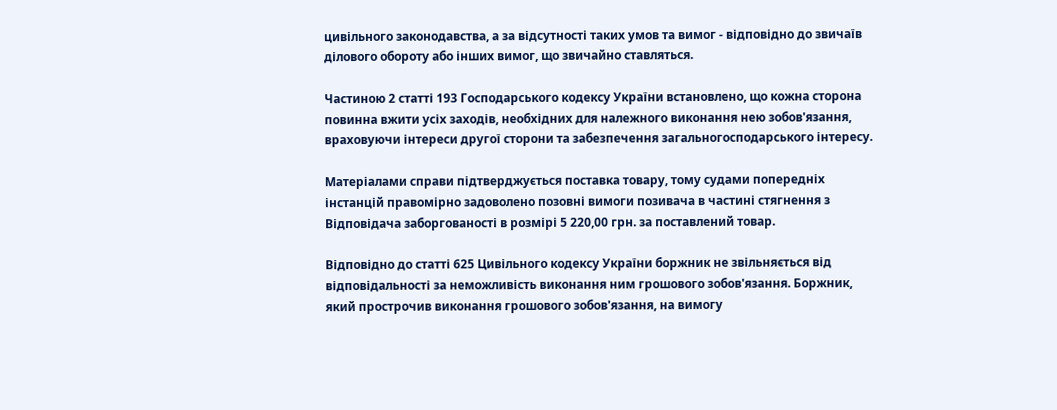цивільного законодавства, а за відсутності таких умов та вимог - відповідно до звичаїв ділового обороту або інших вимог, що звичайно ставляться.

Частиною 2 статті 193 Господарського кодексу України встановлено, що кожна сторона повинна вжити усіх заходів, необхідних для належного виконання нею зобов'язання, враховуючи інтереси другої сторони та забезпечення загальногосподарського інтересу.

Матеріалами справи підтверджується поставка товару, тому судами попередніх інстанцій правомірно задоволено позовні вимоги позивача в частині стягнення з Відповідача заборгованості в розмірі 5 220,00 грн. за поставлений товар.

Відповідно до статті 625 Цивільного кодексу України боржник не звільняється від відповідальності за неможливість виконання ним грошового зобов'язання. Боржник, який прострочив виконання грошового зобов'язання, на вимогу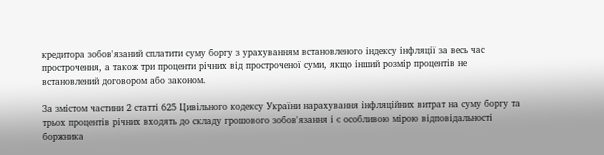кредитора зобов'язаний сплатити суму боргу з урахуванням встановленого індексу інфляції за весь час прострочення, а також три проценти річних від простроченої суми, якщо інший розмір процентів не встановлений договором або законом.

За змістом частини 2 статті 625 Цивільного кодексу України нарахування інфляційних витрат на суму боргу та трьох процентів річних входять до складу грошового зобов'язання і є особливою мірою відповідальності боржника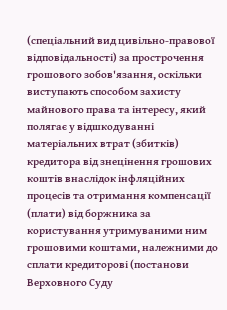(спеціальний вид цивільно-правової відповідальності) за прострочення грошового зобов'язання, оскільки виступають способом захисту майнового права та інтересу, який полягає у відшкодуванні матеріальних втрат (збитків) кредитора від знецінення грошових коштів внаслідок інфляційних процесів та отримання компенсації (плати) від боржника за користування утримуваними ним грошовими коштами, належними до сплати кредиторові (постанови Верховного Суду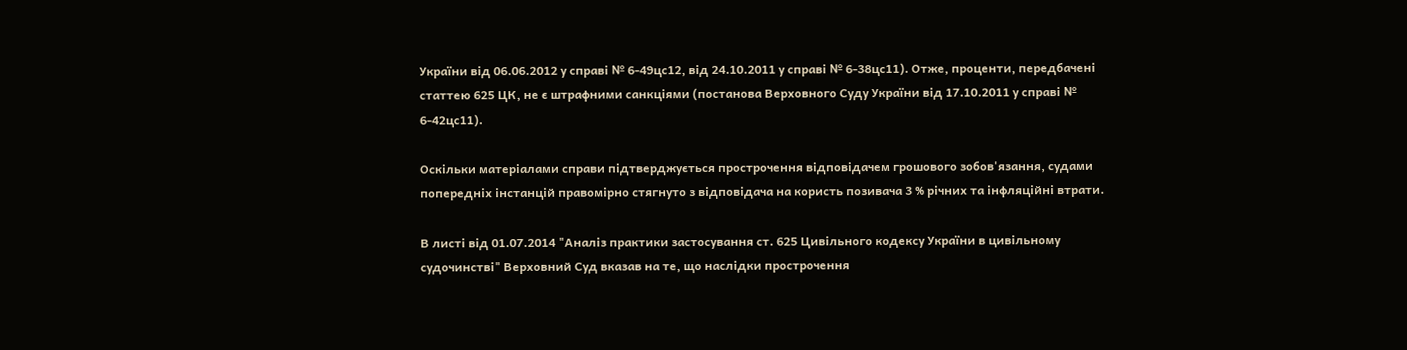України від 06.06.2012 у справі № 6-49цс12, від 24.10.2011 у справі № 6-38цс11). Отже, проценти, передбачені статтею 625 ЦК, не є штрафними санкціями (постанова Верховного Суду України від 17.10.2011 у справі № 6-42цс11).

Оскільки матеріалами справи підтверджується прострочення відповідачем грошового зобов'язання, судами попередніх інстанцій правомірно стягнуто з відповідача на користь позивача 3 % річних та інфляційні втрати.

В листі від 01.07.2014 "Аналіз практики застосування ст. 625 Цивільного кодексу України в цивільному судочинстві" Верховний Суд вказав на те, що наслідки прострочення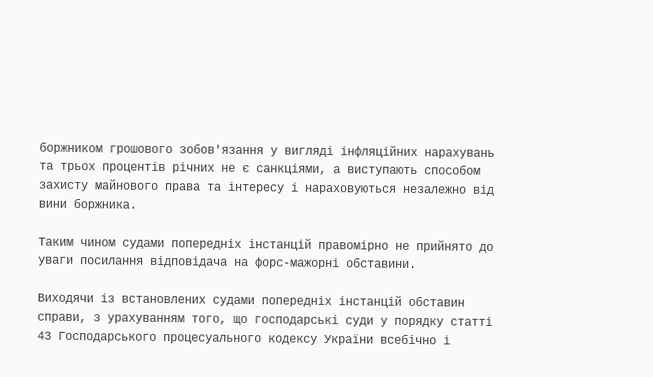боржником грошового зобов'язання у вигляді інфляційних нарахувань та трьох процентів річних не є санкціями, а виступають способом захисту майнового права та інтересу і нараховуються незалежно від вини боржника.

Таким чином судами попередніх інстанцій правомірно не прийнято до уваги посилання відповідача на форс-мажорні обставини.

Виходячи із встановлених судами попередніх інстанцій обставин справи, з урахуванням того, що господарські суди у порядку статті 43 Господарського процесуального кодексу України всебічно і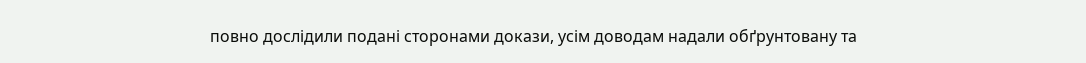повно дослідили подані сторонами докази, усім доводам надали обґрунтовану та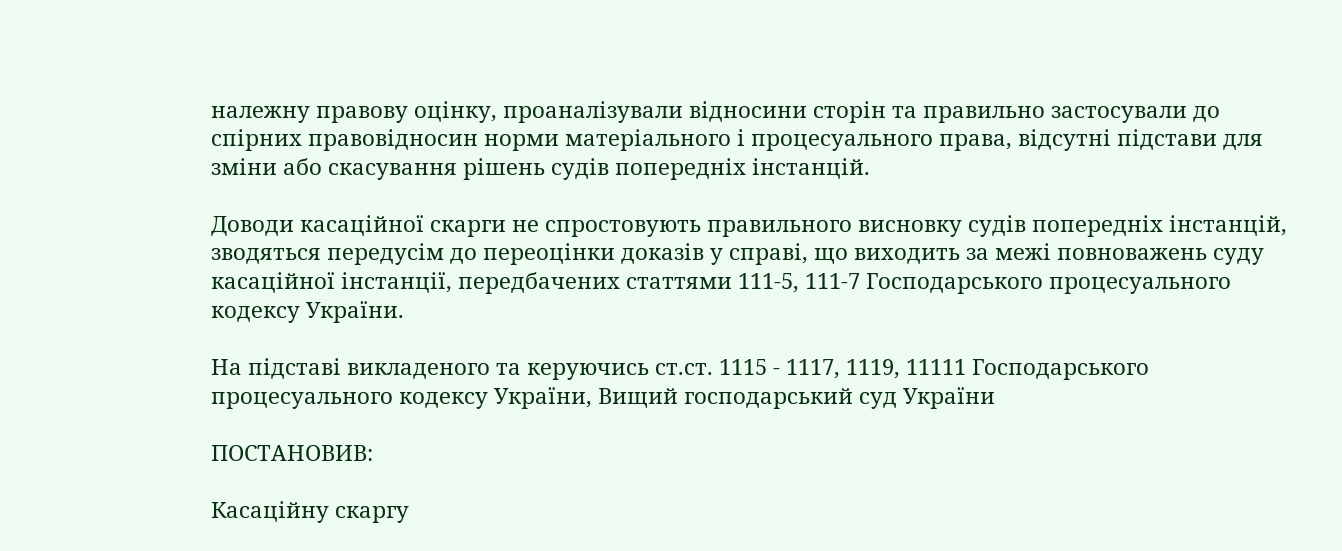належну правову оцінку, проаналізували відносини сторін та правильно застосували до спірних правовідносин норми матеріального і процесуального права, відсутні підстави для зміни або скасування рішень судів попередніх інстанцій.

Доводи касаційної скарги не спростовують правильного висновку судів попередніх інстанцій, зводяться передусім до переоцінки доказів у справі, що виходить за межі повноважень суду касаційної інстанції, передбачених статтями 111-5, 111-7 Господарського процесуального кодексу України.

На підставі викладеного та керуючись ст.ст. 1115 - 1117, 1119, 11111 Господарського процесуального кодексу України, Вищий господарський суд України

ПОСТАНОВИВ:

Касаційну скаргу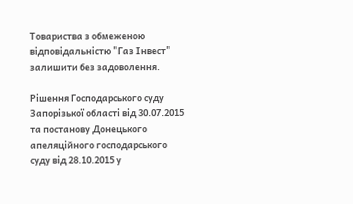Товариства з обмеженою відповідальністю "Газ Інвест" залишити без задоволення.

Рішення Господарського суду Запорізької області від 30.07.2015 та постанову Донецького апеляційного господарського суду від 28.10.2015 у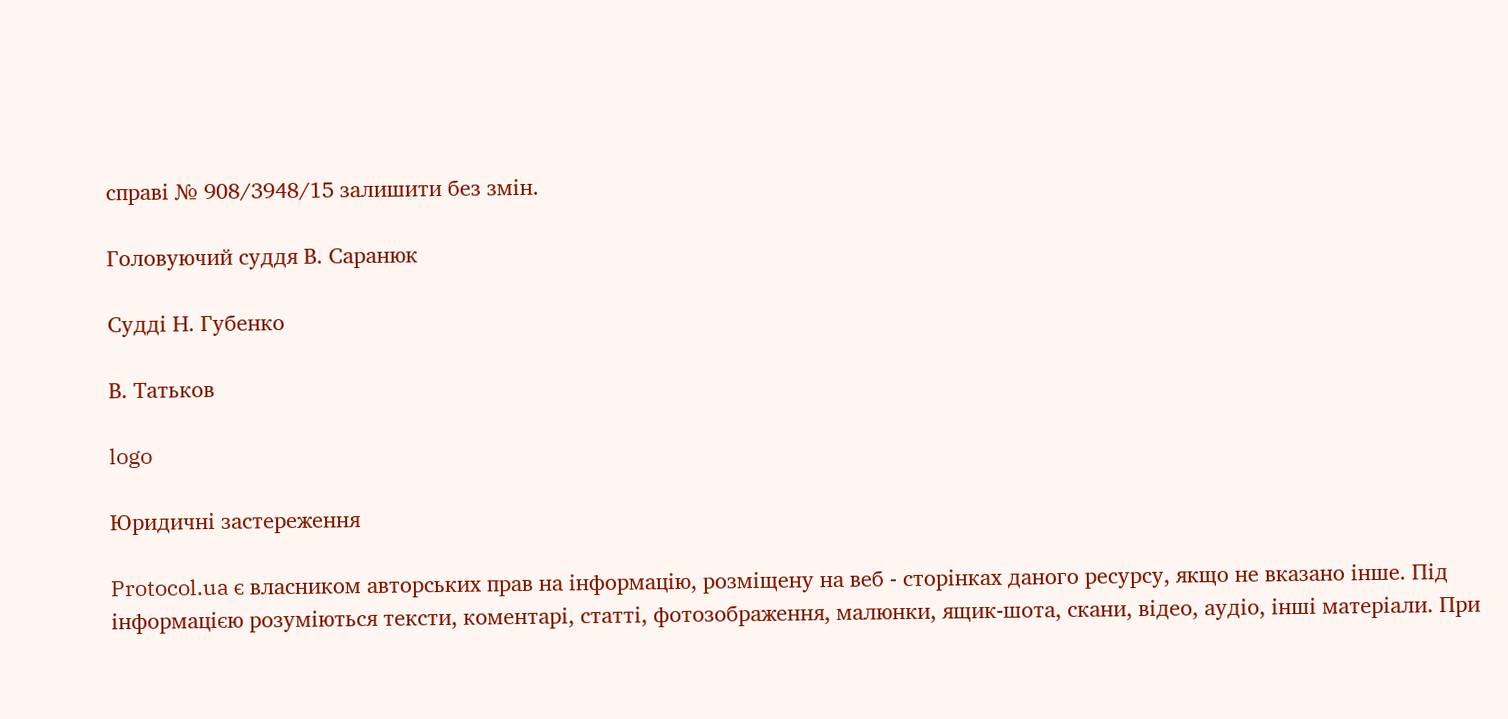справі № 908/3948/15 залишити без змін.

Головуючий суддя В. Саранюк

Судді Н. Губенко

В. Татьков

logo

Юридичні застереження

Protocol.ua є власником авторських прав на інформацію, розміщену на веб - сторінках даного ресурсу, якщо не вказано інше. Під інформацією розуміються тексти, коментарі, статті, фотозображення, малюнки, ящик-шота, скани, відео, аудіо, інші матеріали. При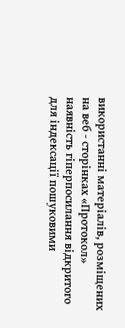використанні матеріалів, розміщених на веб - сторінках «Протокол» наявність гіперпосилання відкритого для індексації пошуковими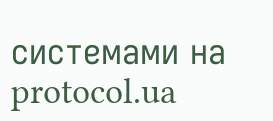системами на protocol.ua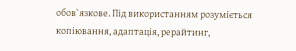обов`язкове. Під використанням розуміється копіювання, адаптація, рерайтинг,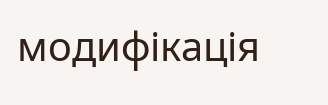модифікація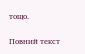тощо.

Повний текст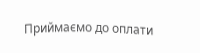Приймаємо до оплати